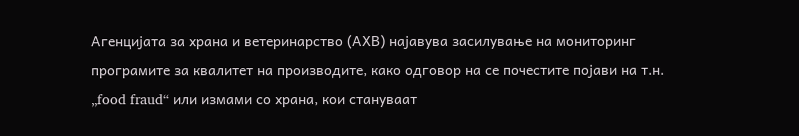Агенцијата за храна и ветеринарство (АХВ) најавува засилување на мониторинг програмите за квалитет на производите, како одговор на се почестите појави на т.н. „food fraud“ или измами со храна, кои стануваат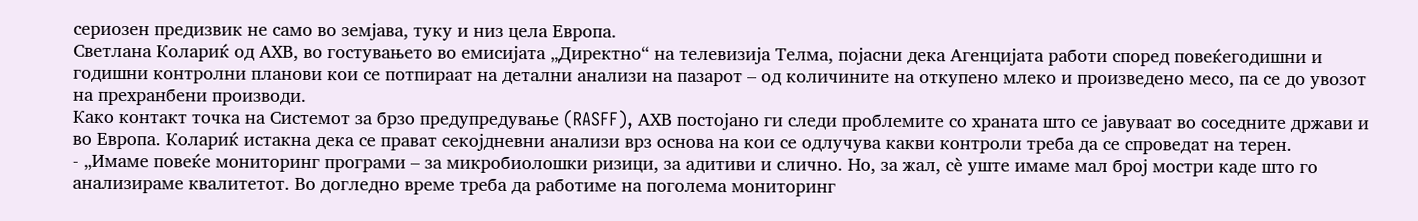сериозен предизвик не само во земјава, туку и низ цела Европа.
Светлана Колариќ од АХВ, во гостувањето во емисијата „Директно“ на телевизија Телма, појасни дека Агенцијата работи според повеќегодишни и годишни контролни планови кои се потпираат на детални анализи на пазарот – од количините на откупено млеко и произведено месо, па се до увозот на прехранбени производи.
Како контакт точка на Системот за брзо предупредување (RASFF), АХВ постојано ги следи проблемите со храната што се јавуваат во соседните држави и во Европа. Колариќ истакна дека се прават секојдневни анализи врз основа на кои се одлучува какви контроли треба да се спроведат на терен.
- „Имаме повеќе мониторинг програми – за микробиолошки ризици, за адитиви и слично. Но, за жал, сè уште имаме мал број мостри каде што го анализираме квалитетот. Во догледно време треба да работиме на поголема мониторинг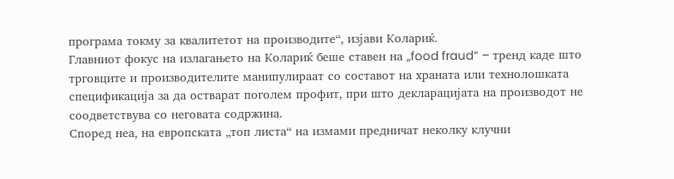програма токму за квалитетот на производите“, изјави Колариќ.
Главниот фокус на излагањето на Колариќ беше ставен на „food fraud“ – тренд каде што трговците и производителите манипулираат со составот на храната или технолошката спецификација за да остварат поголем профит, при што декларацијата на производот не соодветствува со неговата содржина.
Според неа, на европската „топ листа“ на измами предничат неколку клучни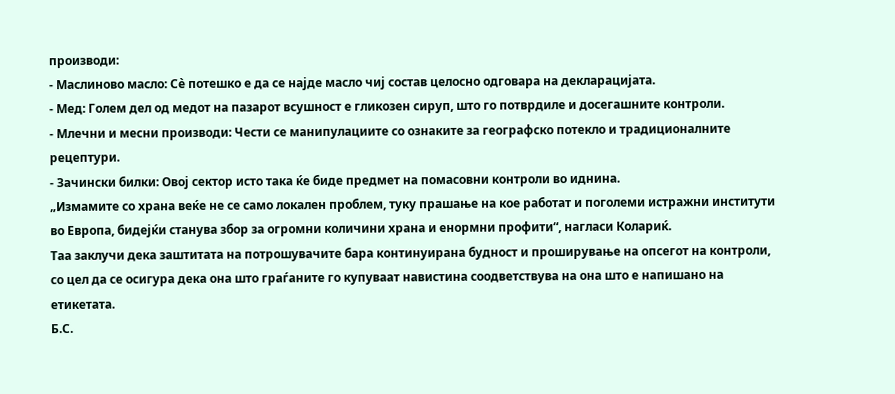производи:
- Маслиново масло: Сè потешко е да се најде масло чиј состав целосно одговара на декларацијата.
- Мед: Голем дел од медот на пазарот всушност е гликозен сируп, што го потврдиле и досегашните контроли.
- Млечни и месни производи: Чести се манипулациите со ознаките за географско потекло и традиционалните рецептури.
- Зачински билки: Овој сектор исто така ќе биде предмет на помасовни контроли во иднина.
„Измамите со храна веќе не се само локален проблем, туку прашање на кое работат и поголеми истражни институти во Европа, бидејќи станува збор за огромни количини храна и енормни профити“, нагласи Колариќ.
Таа заклучи дека заштитата на потрошувачите бара континуирана будност и проширување на опсегот на контроли, со цел да се осигура дека она што граѓаните го купуваат навистина соодветствува на она што е напишано на етикетата.
Б.С.